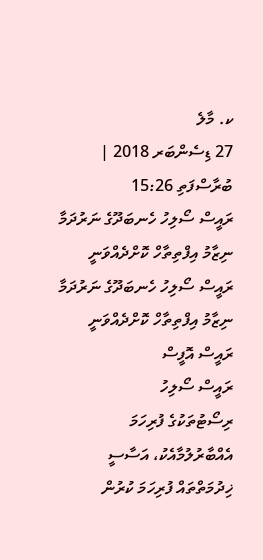ކ. މާލެ
27 ޑިސެންބަރ 2018 | ބުރާސްފަތި 15:26
ރައީސް ސޯލިހު ހެނބަދޫގެ ނަރުދަމާ ނިޒާމު އިފްތިތާހް ކޮށްދެއްވަނީ
ރައީސް ސޯލިހު ހެނބަދޫގެ ނަރުދަމާ ނިޒާމު އިފްތިތާހް ކޮށްދެއްވަނީ
ރައީސް އޮފީސް
ރައީސް ސޯލިހު
ރިސޯޓުތަކުގެ ފުރިހަމަ އެއްބާރުލުމާއެކު، އަސާސީ ޚިދުމަތްތައް ފުރިހަމަ ކުރުން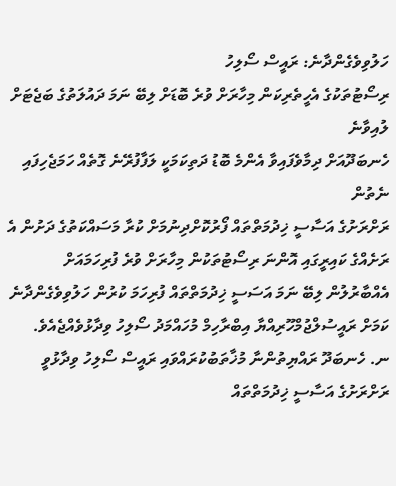ހަލުވިވެގެންދާނެ: ރައީސް ސޯލިހު
ރިސޯޓުތަކުގެ އެހީތެރިކަން މިހާރަށް ވުރެ ބޮޑަށް ލިބޭ ނަމަ ދައުލަތުގެ ބަޖެޓަށް ލުއިވާނެ
ހެނބަދޫއަށް ދިމާވެފައިވާ އެންމެ ބޮޑު ދަތިކަމަކީ ލަފާފުރޭނެ ގޮތެއް ހަމަޖެހިފައި ނެތުން
ރަށްރަށުގެ އަސާސީ ޚިދުމަތްތައް ފޯރުކޮށްދިނުމަށް ކުރާ މަސައްކަތުގެ ދަށުން އެ ރަށެއްގެ ކައިރީގައި އޮންނަ ރިސޯޓުތަކުން މިހާރަށް ވުރެ ފުރިހަމައަށް އެއްބާރުލުން ލިބޭ ނަމަ އަސަސީ ޚިދުމަތްތައް ފުރިހަމަ ކުރުން ހަލުވިވެގެންދާނެ ކަމަށް ރައީސުލްޖުމްހޫރިއްޔާ އިބްރާހިމް މުހައްމަދު ސޯލިހު ވިދާޅުވެއްޖެއެވެ.
ނ. ހެނބަދޫ ރައްޔިތުންނާ މުޚާތަބުކުރައްވައި ރައީސް ސޯލިހު ވިދާޅުވީ ރަށްރަށުގެ އަސާސީ ޚިދުމަތްތައް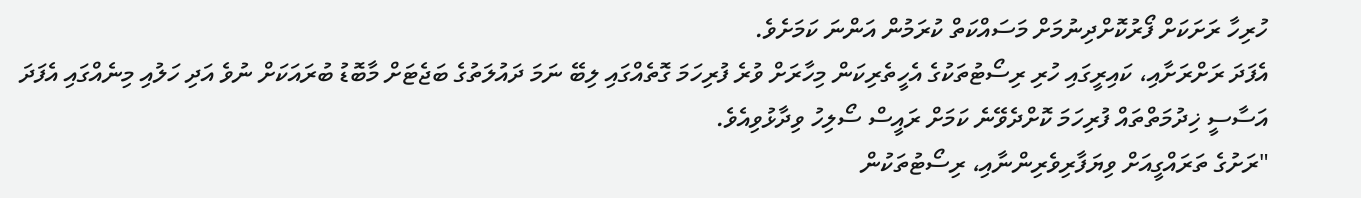ހުރިހާ ރަށަކަށް ފޯރުކޮށްދިނުމަށް މަސައްކަތް ކުރަމުން އަންނަ ކަމަށެވެ.
އެފަދަ ރަށްރަށާއި، ކައިރީގައި ހުރި ރިސޯޓުތަކުގެ އެހީތެރިކަން މިހާރަށް ވުރެ ފުރިހަމަ ގޮތެއްގައި ލިބޭ ނަމަ ދައުލަތުގެ ބަޖެޓަށް މާބޮޑު ބުރައަކަށް ނުވެ އަދި ހަލުއި މިނެއްގައި އެފަދަ އަސާސީ ޚިދުމަތްތައް ފުރިހަމަ ކޮށްދެވޭނެ ކަމަށް ރައީސް ސޯލިހު ވިދާޅުވިއެވެ.
"ރަށުގެ ތަރައްގީއަށް ވިޔަފާރިވެރިންނާއި، ރިސޯޓުތަކުން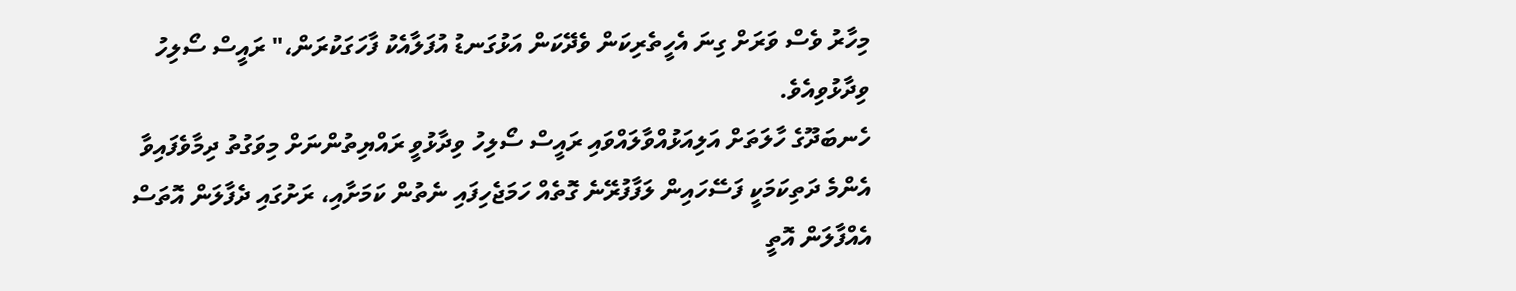މިހާރު ވެސް ވަރަށް ގިނަ އެހީތެރިކަން ވެދޭކަން އަޅުގަނޑު އުފަލާއެކު ފާހަގަކުރަން،" ރައީސް ސޯލިހު ވިދާޅުވިއެވެ.
ހެނބަދޫގެ ހާލަތަށް އަލިއަޅުއްވާލައްވައި ރައީސް ސޯލިހު ވިދާޅުވީ ރައްޔިތުންނަށް މިވަގުތު ދިމާވެފައިވާ އެންމެ ދަތިކަމަކީ ފަސޭހައިން ލަފާފުރޭނެ ގޮތެއް ހަމަޖެހިފައި ނެތުން ކަމަށާއި، ރަށުގައި ދެފާލަން އޮތަސް އެއްފާލަން އޮތީ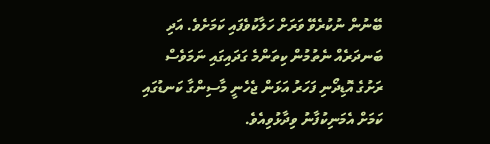ބޭނުން ނުކުރެވޭ ވަރަށް ހަލާކުވެފައި ކަމަށެވެ. އަދި ބަނދަރެއް ނެތުމުން ކިތަންމެ ގަދައިގައި ނަމަވެސް ރަށުގެ އޮޑިދޯނި ފަހަރު އަޅަން ޖެހެނީ މާސިންގާ ކަނޑުގައި ކަމަށް އެމަނިކުފާނު ވިދާޅުވިއެވެ.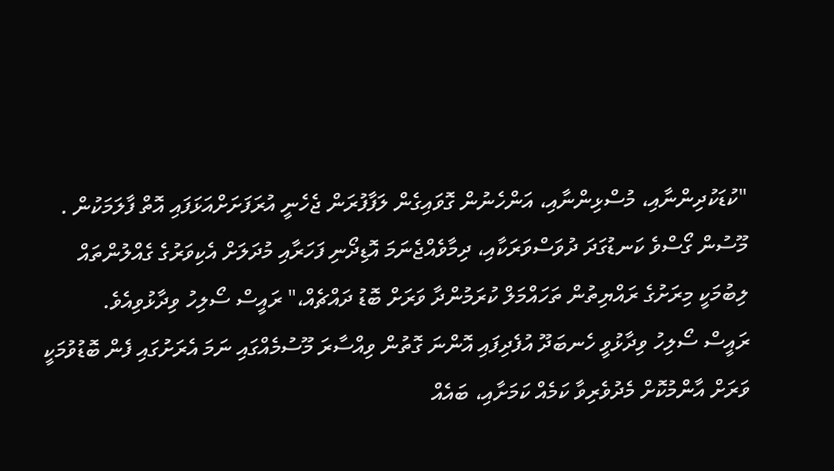"ކުޑަކުދިންނާއި، މުސްޅިންނާއި، އަންހެނުން ގޮވައިގެން ލަފާފުރަން ޖެހެނީ އުރަފަށަށްއަޅަފައި އޮތް ފާލަމަކުން . މޫސުން ގޯސްވެ ކަނޑުގަދަ ދުވަސްވަރަކާއި، ދިމާވެއްޖެނަމަ އޮޑިދޯނި ފަހަރާއި މުދަލަށް އެކިވަރުގެ ގެއްލުންތައް ލިބުމަކީ މިރަށުގެ ރައްޔިތުން ތަހައްމަލް ކުރަމުންދާ ވަރަށް ބޮޑު ދައްޗެއް،" ރައީސް ސޯލިހު ވިދާޅުވިއެވެ.
ރައީސް ސޯލިހު ވިދާޅުވީ ހެނބަދޫ އުފެދިފައި އޮންނަ ގޮތުން ވިއްސާރަ މޫސުމެއްގައި ނަމަ އެރަށުގައި ފެން ބޮޑުވުމަކީ ވަރަށް އާންމުކޮށް މެދުވެރިވާ ކަމެއް ކަމަށާއި، ބައެއް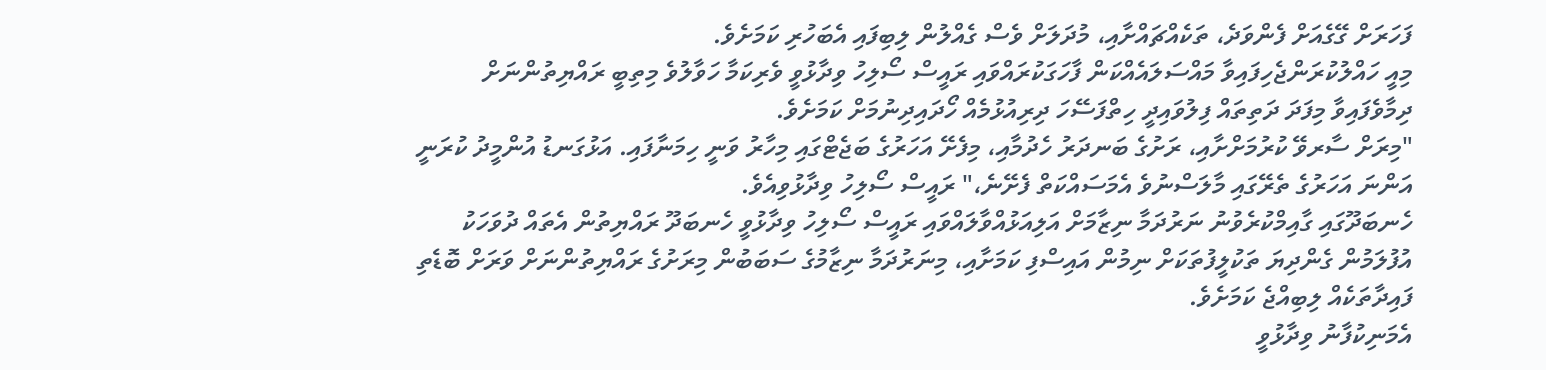ފަހަރަށް ގޭގެއަށް ފެންވަދެ، ތަކެއްޗައްށާއި، މުދަލަށް ވެސް ގެއްލުން ލިބިފައި އެބަހުރި ކަމަށެވެ.
މިއީ ހައްލުކުރަންޖެހިފައިވާ މައްސަލައެއްކަން ފާހަގަކުރައްވައި ރައީސް ސޯލިހު ވިދާޅުވީ ވެރިކަމާ ހަވާލުވެ މިތިބީ ރައްޔިތުންނަށް ދިމާވެފައިވާ މިފަދަ ދަތިތައް ފިލުވައިދީ ހިތްފަސޭހަ ދިރިއުޅުމެއް ހޯދައިދިނުމަށް ކަމަށެވެ.
"މިރަށް ސާރވޭ ކުރުމަށްށާއި، ރަށުގެ ބަނދަރު ހެދުމާއި، މިފެށޭ އަހަރުގެ ބަޖެޓްގައި މިހާރު ވަނީ ހިމަނާފައި. އަޅުގަނޑު އުންމީދު ކުރަނީ އަންނަ އަހަރުގެ ތެރޭގައި މާލަސްނުވެ އެމަސައްކަތް ފެށޭނެ،" ރައީސް ސޯލިހު ވިދާޅުވިއެވެ.
ހެނބަދޫގައި ގާއިމްކުރެވުނު ނަރުދަމާ ނިޒާމަށް އަލިއަޅުއްވާލައްވައި ރައީސް ސޯލިހު ވިދާޅުވީ ހެނބަދޫ ރައްޔިތުން އެތައް ދުވަހަކު އުފުލަމުން ގެންދިޔަ ތަކުލީފުތަކަށް ނިމުން އައިސްފި ކަމަށާއި، މިނަރުދަމާ ނިޒާމުގެ ސަބަބުން މިރަށުގެ ރައްޔިތުންނަށް ވަރަށް ބޮޑެތި ފައިދާތަކެއް ލިބިއްޖެ ކަމަށެވެ.
އެމަނިކުފާނު ވިދާޅުވީ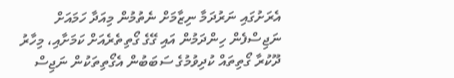އެރަށުގައި ނަރުދަމާ ނިޒާމަށް ނެތުމުން މިއަދާ ހަމައަށް ނަޖިސްފެން ހިންދަމުން އައި ގޭގެ ގޯތިތެރެއަށް ކަމަށާއި، މިހާރު ދޫކުރާ ގޯތިތައް ކުދިވުމުގެ ސަބަބުން އެގޯތިތަކުން ނަޖިސް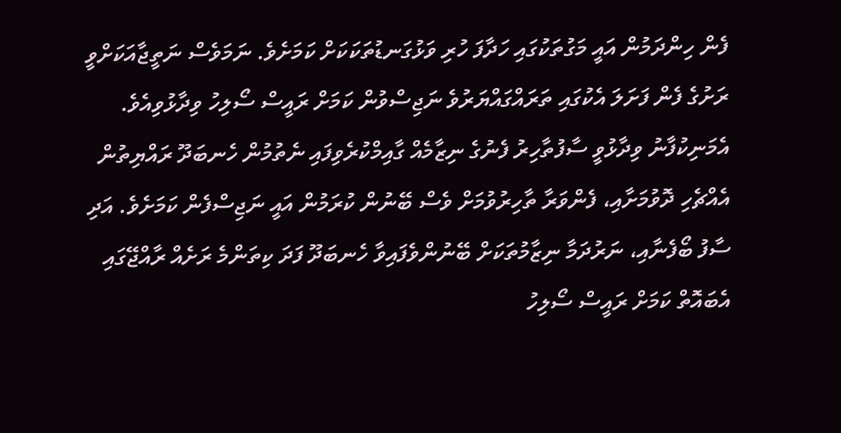ފެން ހިންދަމުން އައީ މަގުތަކުގައި ހަދާފަ ހުރި ވަޅުގަނޑުތަކަކަށް ކަމަށެވެ. ނަމަވެސް ނަތީޖާއަކަށްވީ ރަށުގެ ފެން ފަށަލަ އެކުގައި ތަރައްގައްޔަރުވެ ނަޖިސްވުން ކަމަށް ރައީސް ސޯލިހު ވިދާޅުވިއެވެ.
އެމަނިކުފާނު ވިދާޅުވީ ސާފުތާހިރު ފެނުގެ ނިޒާމެއް ގާއިމްކުރެވިފައި ނެތުމުން ހެނބަދޫ ރައްޔިތުން އެއްޗެހި ދޮވުމަށާއި، ފެންވަރާ ތާހިރުވުމަށް ވެސް ބޭނުން ކުރަމުން އައީ ނަޖިސްފެން ކަމަށެވެ. އަދި ސާފު ބޯފެނާއި، ނަރުދަމާ ނިޒާމުތަކަށް ބޭނުންވެފައިވާ ހެނބަދޫ ފަދަ ކިތަންމެ ރަށެއް ރާއްޖޭގައި އެބައޮތް ކަމަށް ރައީސް ސޯލިހު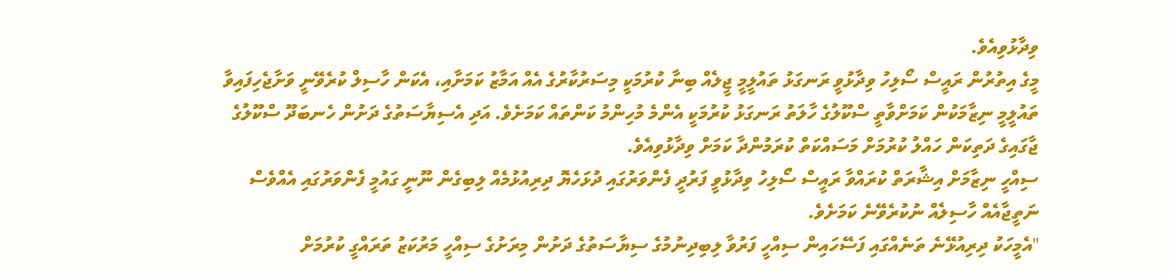ވިދާޅުވިއެވެ.
މީގެ އިތުރުން ރައީސް ސޯލިހު ވިދާޅުވީ ރަނގަޅު ތައުލީމީ ޖީލެއް ބިނާ ކުރުމަކީ މިސަރުކާރުގެ އެއް އަމާޒު ކަމަށާއި، އެކަން ހާސިލް ކުރެވޭނީ ވަށާޖެހިފައިވާ ތައުލީމީ ނިޒާމަކުން ކަމަށްވާތީ ސްކޫލުގެ ހާލަތު ރަނގަޅު ކުރުމަކީ އެންމެ މުހިންމު ކަންތައް ކަމަށެވެ. އަދި އެސިޔާސަތުގެ ދަށުން ހެނބަދޫ ސްކޫލުގެ ޖާގައިގެ ދަތިކަން ހައްލު ކުރުމަށް މަސައްކަތް ކުރަމުންދާ ކަމަށް ވިދާޅުވިއެވެ.
ސިއްހީ ނިޒާމަށް އިޝާރަތް ކުރައްވާ ރައީސް ސޯލިހު ވިދާޅުވީ ފަރުދީ ފެންވަރުގައި ދުޅަހެޔޮ ދިރިއުޅުމެއް ލިބިގެން ނޫނީ ގައުމީ ފެންވަރުގައި އެއްވެސް ނަތީޖާއެއް ހާސިލެއް ނުކުރެވޭނެ ކަމަށެވެ.
"އެމީހަކު ދިރިއުޅޭނެ ތަނެއްގައި ފަސޭހައިން ސިއްހީ ފަރުވާ ލިބިދިނުމުގެ ސިޔާސަތުގެ ދަށުން މިރަށުގެ ސިއްހީ މަރުކަޒު ތަރައްގީ ކުރުމަށް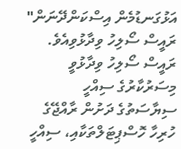އަޅުގަނޑުމެން އިސްކަންދޭނަން" ރައީސް ސޯލިހު ވިދާޅުވިއެވެ.
ރައީސް ސޯލިހު ވިދާޅުވީ މިސަރުކާރުގެ ސިއްހީ ސިޔާސަތުގެ ދަށުން ރާއްޖޭގެ ހުރިހާ ހޮސްޕިޓަލްތަކާއި، ސިއްހީ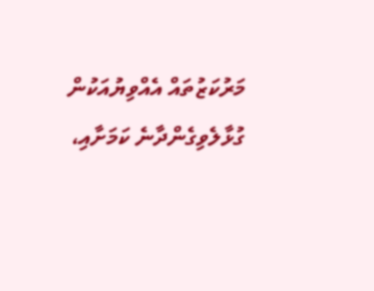މަރުކަޒުތައް އެއްވިޔުއަކުން ގުޅާލެވިގެންދާނެ ކަމަށާއި،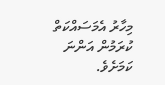މިހާރު އެމަސައްކަތް ކުރަމުން އަންނަ ކަމަށެވެ.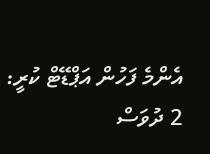އެންމެ ފަހުން އަޕްޑޭޓް ކުރީ: 2 ދުވަސް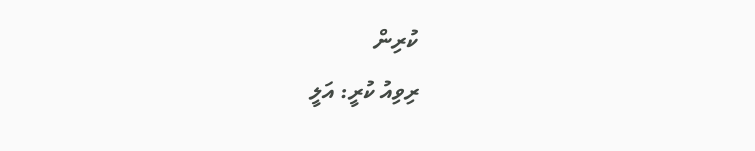ކުރިން
ރިވިއު ކުރީ: އަލީ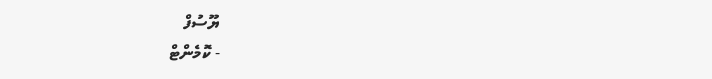ޔޫސުފް
- ކޮމެންޓް